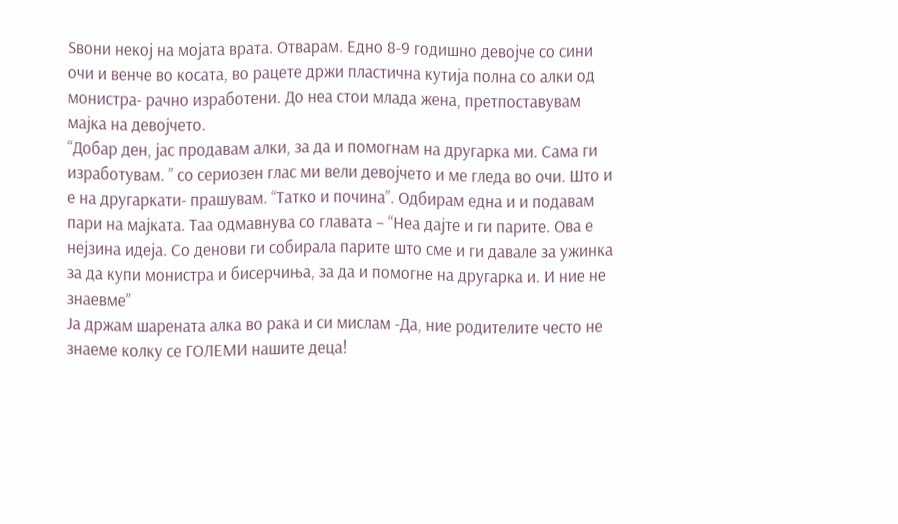Ѕвони некој на мојата врата. Отварам. Едно 8-9 годишно девојче со сини очи и венче во косата, во рацете држи пластична кутија полна со алки од монистра- рачно изработени. До неа стои млада жена, претпоставувам мајка на девојчето.
“Добар ден, јас продавам алки, за да и помогнам на другарка ми. Сама ги изработувам. ” со сериозен глас ми вели девојчето и ме гледа во очи. Што и е на другаркати- прашувам. “Татко и почина”. Одбирам една и и подавам пари на мајката. Таа одмавнува со главата – “Неа дајте и ги парите. Ова е нејзина идеја. Со денови ги собирала парите што сме и ги давале за ужинка за да купи монистра и бисерчиња, за да и помогне на другарка и. И ние не знаевме”
Ја држам шарената алка во рака и си мислам -Да, ние родителите често не знаеме колку се ГОЛЕМИ нашите деца!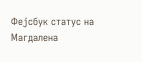Фејсбук статус на Магдалена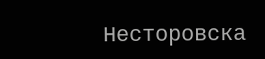Несторовска